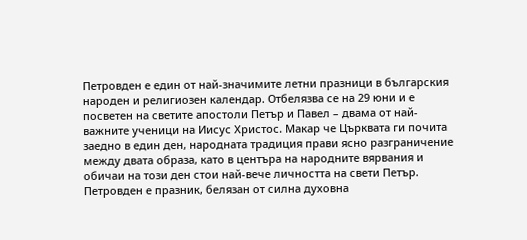Петровден е един от най-значимите летни празници в българския народен и религиозен календар. Отбелязва се на 29 юни и е посветен на светите апостоли Петър и Павел – двама от най-важните ученици на Иисус Христос. Макар че Църквата ги почита заедно в един ден, народната традиция прави ясно разграничение между двата образа, като в центъра на народните вярвания и обичаи на този ден стои най-вече личността на свети Петър.
Петровден е празник, белязан от силна духовна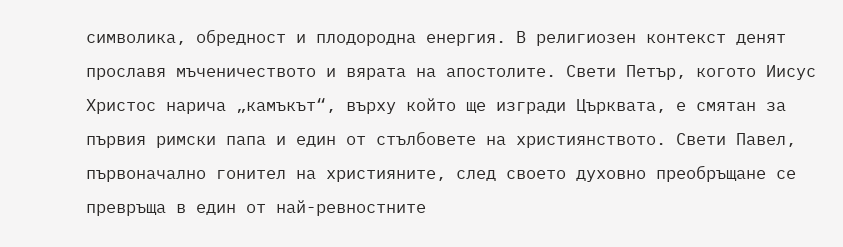символика, обредност и плодородна енергия. В религиозен контекст денят прославя мъченичеството и вярата на апостолите. Свети Петър, когото Иисус Христос нарича „камъкът“, върху който ще изгради Църквата, е смятан за първия римски папа и един от стълбовете на християнството. Свети Павел, първоначално гонител на християните, след своето духовно преобръщане се превръща в един от най-ревностните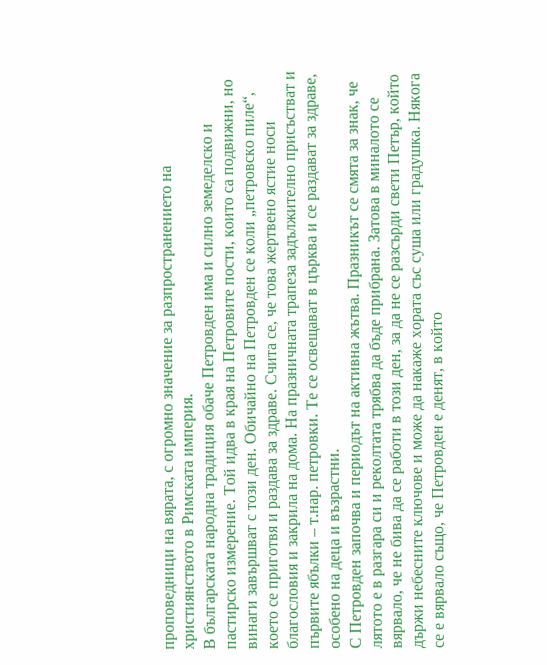проповедници на вярата, с огромно значение за разпространението на християнството в Римската империя.
В българската народна традиция обаче Петровден има и силно земеделско и пастирско измерение. Той идва в края на Петровите пости, които са подвижни, но винаги завършват с този ден. Обичайно на Петровден се коли „петровско пиле“, което се приготвя и раздава за здраве. Счита се, че това жертвено ястие носи благословия и закрила на дома. На празничната трапеза задължително присъстват и първите ябълки – т.нар. петровки. Те се освещават в църква и се раздават за здраве, особено на деца и възрастни.
С Петровден започва и периодът на активна жътва. Празникът се смята за знак, че лятото е в разгара си и реколтата трябва да бъде прибрана. Затова в миналото се вярвало, че не бива да се работи в този ден, за да не се разсърди свети Петър, който държи небесните ключове и може да накаже хората със суша или градушка. Някога се е вярвало също, че Петровден е денят, в който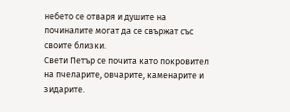небето се отваря и душите на починалите могат да се свържат със своите близки.
Свети Петър се почита като покровител на пчеларите, овчарите, каменарите и зидарите.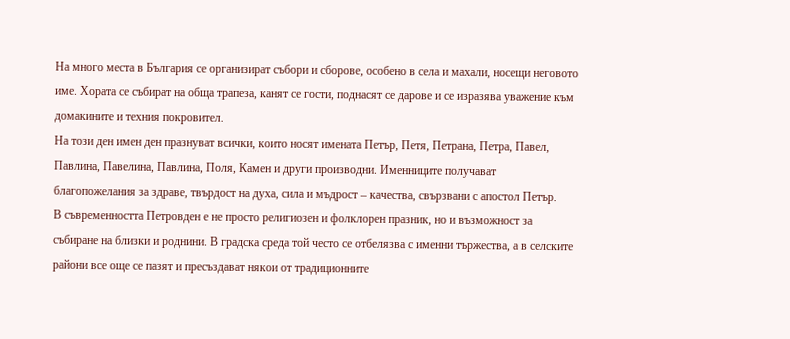На много места в България се организират събори и сборове, особено в села и махали, носещи неговото име. Хората се събират на обща трапеза, канят се гости, поднасят се дарове и се изразява уважение към домакините и техния покровител.
На този ден имен ден празнуват всички, които носят имената Петър, Петя, Петрана, Петра, Павел, Павлина, Павелина, Павлина, Поля, Камен и други производни. Именниците получават благопожелания за здраве, твърдост на духа, сила и мъдрост – качества, свързвани с апостол Петър.
В съвременността Петровден е не просто религиозен и фолклорен празник, но и възможност за събиране на близки и роднини. В градска среда той често се отбелязва с именни тържества, а в селските райони все още се пазят и пресъздават някои от традиционните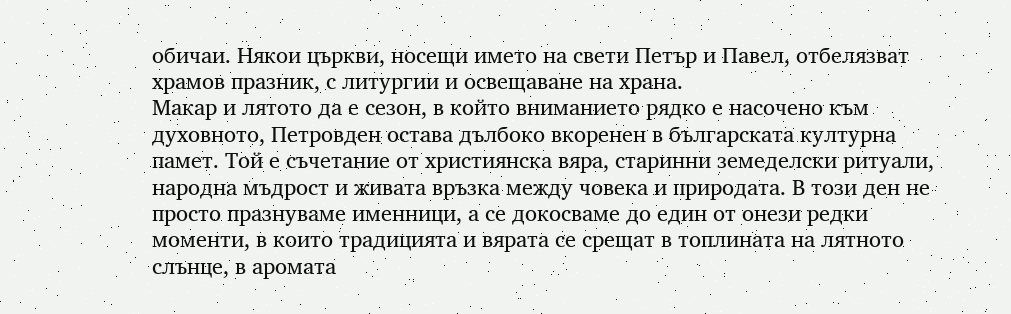обичаи. Някои църкви, носещи името на свети Петър и Павел, отбелязват храмов празник, с литургии и освещаване на храна.
Макар и лятото да е сезон, в който вниманието рядко е насочено към духовното, Петровден остава дълбоко вкоренен в българската културна памет. Той е съчетание от християнска вяра, старинни земеделски ритуали, народна мъдрост и живата връзка между човека и природата. В този ден не просто празнуваме именници, а се докосваме до един от онези редки моменти, в които традицията и вярата се срещат в топлината на лятното слънце, в аромата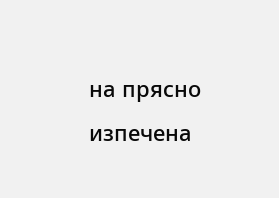на прясно изпечена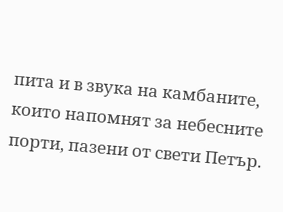пита и в звука на камбаните, които напомнят за небесните порти, пазени от свети Петър.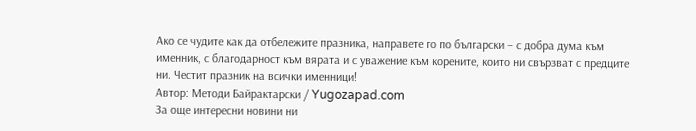Ако се чудите как да отбележите празника, направете го по български – с добра дума към именник, с благодарност към вярата и с уважение към корените, които ни свързват с предците ни. Честит празник на всички именници!
Автор: Методи Байрактарски / Yugozapad.com
За още интересни новини ни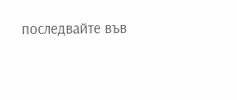последвайте във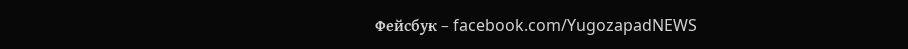Фейсбук – facebook.com/YugozapadNEWS